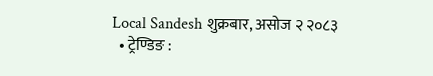Local Sandesh शुक्रबार, असोज २ २०८३
  • ट्रेण्डिङ :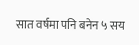सात वर्षमा पनि बनेन ५ सय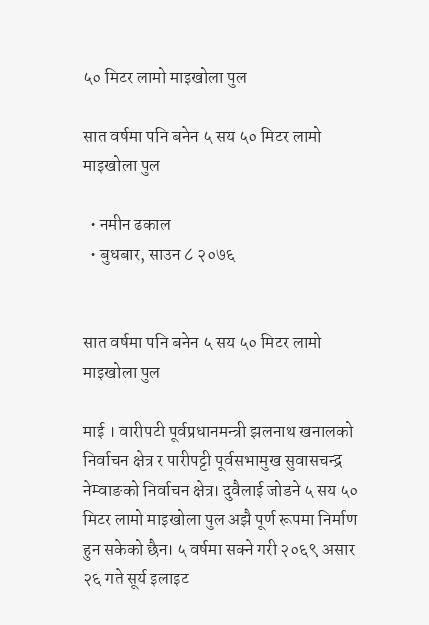५० मिटर लामो माइखोला पुल

सात वर्षमा पनि बनेन ५ सय ५० मिटर लामो माइखोला पुल

  • नमीन ढकाल
  • बुधबार, साउन ८ २०७६


सात वर्षमा पनि बनेन ५ सय ५० मिटर लामो माइखोला पुल

माई । वारीपटी पूर्वप्रधानमन्त्री झलनाथ खनालको निर्वाचन क्षेत्र र पारीपट्टी पूर्वसभामुख सुवासचन्द्र नेम्वाङको निर्वाचन क्षेत्र। दुवैलाई जोडने ५ सय ५० मिटर लामो माइखोला पुल अझै पूर्ण रूपमा निर्माण हुन सकेको छैन। ५ वर्षमा सक्ने गरी २०६९ असार २६ गते सूर्य इलाइट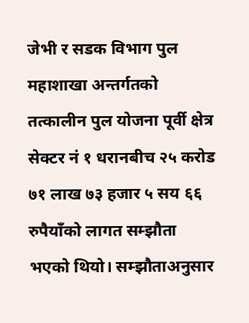जेभी र सडक विभाग पुल महाशाखा अन्तर्गतको तत्कालीन पुल योजना पूर्वी क्षेत्र सेक्टर नं १ धरानबीच २५ करोड ७१ लाख ७३ हजार ५ सय ६६ रुपैयाँको लागत सम्झौता भएको थियो। सम्झौताअनुसार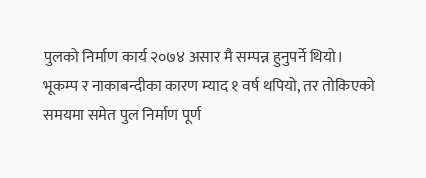पुलको निर्माण कार्य २०७४ असार मै सम्पन्न हुनुपर्ने थियो।
भूकम्प र नाकाबन्दीका कारण म्याद १ वर्ष थपियो, तर तोकिएको समयमा समेत पुल निर्माण पूर्ण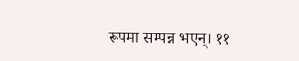रूपमा सम्पन्न भएन्। ११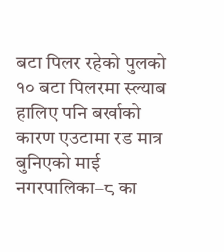बटा पिलर रहेको पुलको १० बटा पिलरमा स्ल्याब हालिए पनि बर्खाको कारण एउटामा रड मात्र बुनिएको माई नगरपालिका–८ का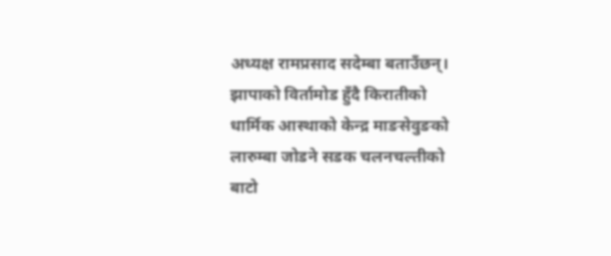अध्यक्ष रामप्रसाद सदेम्बा बताउँछन्।
झापाको विर्तामोड हुँदै किरातीको धार्मिक आस्थाको केन्द्र माङसेवुङको लारुम्बा जोडने सडक चलनचल्तीको बाटो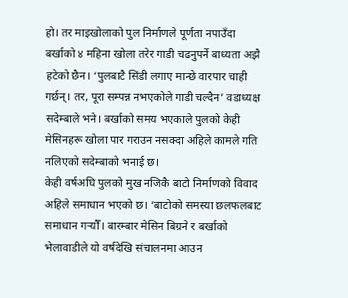हो। तर माइखोलाको पुल निर्माणले पूर्णता नपाउँदा बर्खाको ४ महिना खोला तरेर गाडी चढनुपर्ने बाध्यता अझै हटेको छैन। ‘पुलबाटै सिंडी लगाए मान्छे वारपार चाही गर्छन्। तर, पूरा सम्पन्न नभएकोले गाडी चल्दैन’ वडाध्यक्ष सदेम्बाले भने। बर्खाको समय भएकाले पुलको केही मेसिनहरू खोला पार गराउन नसक्दा अहिले कामले गति नलिएको सदेम्बाको भनाई छ।
केही वर्षअघि पुलको मुख नजिकै बाटो निर्माणको विवाद अहिले समाधान भएको छ। ‘बाटोको समस्या छलफलबाट समाधान गर्‍यौँ। बारम्बार मेसिन बिग्रने र बर्खाको भेलावाडीले यो वर्षदेखि संचालनमा आउन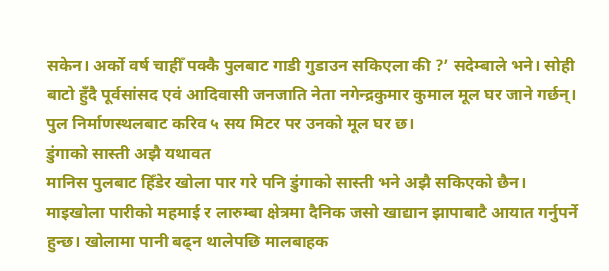सकेन। अर्को वर्ष चाहीँ पक्कै पुलबाट गाडी गुडाउन सकिएला की ?’ सदेम्बाले भने। सोही बाटो हुँदै पूर्वसांसद एवं आदिवासी जनजाति नेता नगेन्द्रकुमार कुमाल मूल घर जाने गर्छन्। पुल निर्माणस्थलबाट करिव ५ सय मिटर पर उनको मूल घर छ।
डुंगाको सास्ती अझै यथावत
मानिस पुलबाट हिँडेर खोला पार गरे पनि डुंगाको सास्ती भने अझै सकिएको छैन। माइखोला पारीको महमाई र लारुम्बा क्षेत्रमा दैनिक जसो खाद्यान झापाबाटै आयात गर्नुपर्ने हुन्छ। खोलामा पानी बढ्न थालेपछि मालबाहक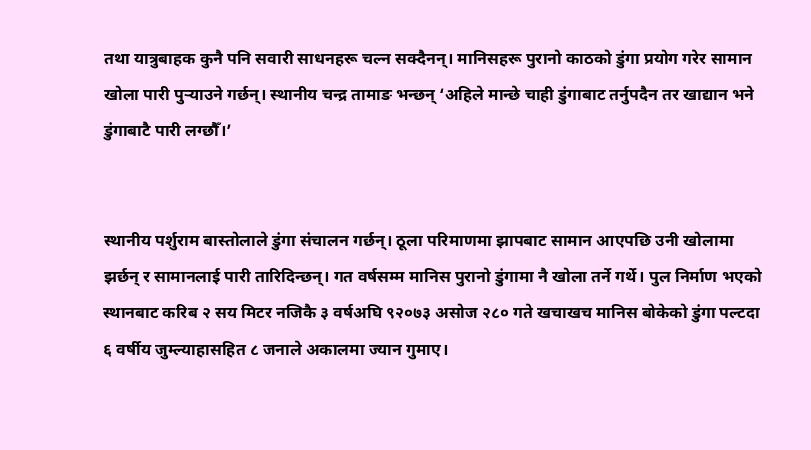तथा यात्रुबाहक कुनै पनि सवारी साधनहरू चल्न सक्दैनन्। मानिसहरू पुरानो काठको डुंगा प्रयोग गरेर सामान खोला पारी पुर्‍याउने गर्छन्। स्थानीय चन्द्र तामाङ भन्छन् ‘अहिले मान्छे चाही डुंगाबाट तर्नुपदैन तर खाद्यान भने डुंगाबाटै पारी लग्छौँ।’


स्थानीय पर्शुराम बास्तोलाले डुंगा संचालन गर्छन्। ठूला परिमाणमा झापबाट सामान आएपछि उनी खोलामा झर्छन् र सामानलाई पारी तारिदिन्छन्। गत वर्षसम्म मानिस पुरानो डुंगामा नै खोला तर्ने गर्थे। पुल निर्माण भएको स्थानबाट करिब २ सय मिटर नजिकै ३ वर्षअघि ९२०७३ असोज २८० गते खचाखच मानिस बोकेको डुंगा पल्टदा ६ वर्षीय जुम्ल्याहासहित ८ जनाले अकालमा ज्यान गुमाए।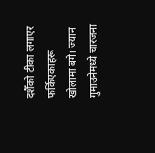दशैँको टीका लगाएर फर्किएकाहरू खोलामा बगे। ज्यान गुमाउनेमध्ये चारजना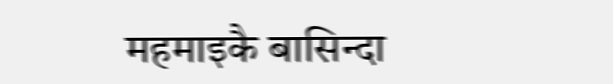महमाइकै बासिन्दा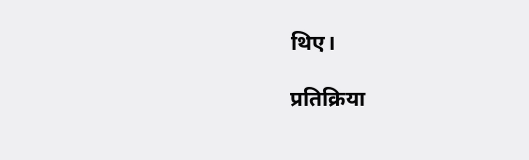थिए।

प्रतिक्रिया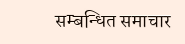सम्बन्धित समाचार